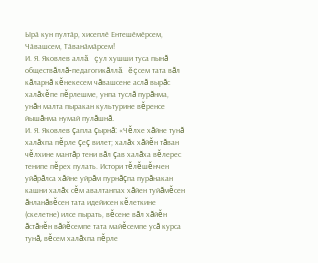Ырӑ кун пултӑр, хисеплӗ Ентешӗмӗрсем, Чӑвашсем, Тӑванӑмӑрсем!
И. Я. Яковлев аллă çул хушши туса пынă обществăллă-педагогикăллă ĕçсем тата вăл кăларнă кěнекесем чăвашсене аслă вырăс халăхěпе пěрлешме, унпа туслă пурăнма, унăн малта пыракан культурине вěренсе йышăнма нумай пулăшнă.
И. Я. Яковлев çапла çырнă: «Чěлхе хăйне тунă халăхпа пěрле çеç вилет; халăх хăйěн тăван чěлхине мантăр тени вăл çав халăха вěлерес тенипе пěрех пулать. Истори тěлěшěнчен уйăрăлса хăйне уйрăм пурнăçпа пурăнакан кашни халăх сěм авалтанпах хăйен туйăмěсен ăнланăвěсен тата идейисен кěлеткине (скелетне) илсе пырать, вěсене вăл хăйěн ăстăнěн вăйěсемпе тата майěсемпе усă курса тунă, вěсем халăхпа пěрле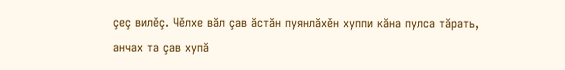çеç вилěç. Чěлхе вăл çав ăстăн пуянлăхěн хуппи кăна пулса тăрать, анчах та çав хупă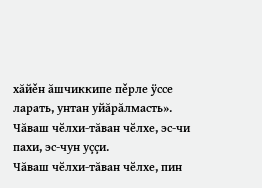хăйěн ăшчиккипе пěрле ÿссе ларать, унтан уйăрăлмасть».
Чăваш чӗлхи-тăван чӗлхе, эс-чи пахи, эс-чун уççи.
Чăваш чӗлхи-тăван чӗлхе, пин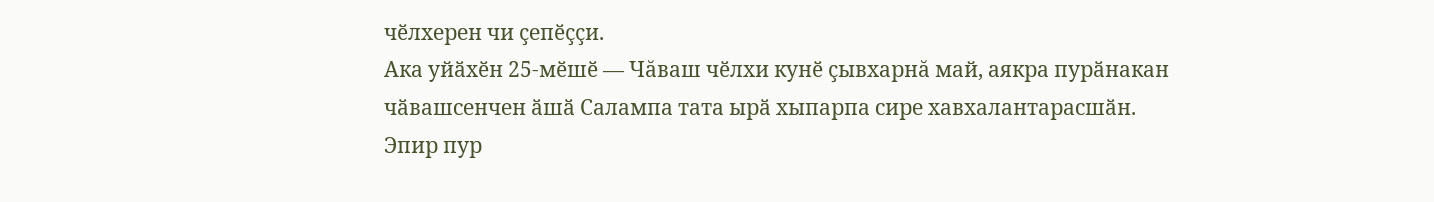чӗлхерен чи çепӗççи.
Ака уйӑхӗн 25-мӗшӗ — Чăваш чӗлхи кунӗ çывхарнă май, аякра пурӑнакан чӑвашсенчен ӑшӑ Салампа тата ырӑ хыпарпа сире хавхалантарасшӑн.
Эпир пур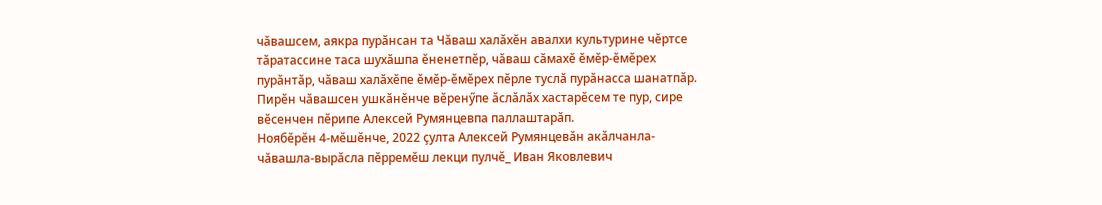чӑвашсем, аякра пурӑнсан та Чӑваш халӑхӗн авалхи культурине чӗртсе тӑратассине таса шухӑшпа ӗненетпӗр, чӑваш сӑмахӗ ӗмӗр-ӗмӗрех пурӑнтӑр, чӑваш халӑхӗпе ӗмӗр-ӗмӗрех пӗрле туслӑ пурӑнасса шанатпӑр.
Пирӗн чӑвашсен ушкӑнӗнче вӗренӳпе ӑслӑлӑх хастарӗсем те пур, сире вӗсенчен пӗрипе Алексей Румянцевпа паллаштарӑп.
Ноябӗрӗн 4-мӗшӗнче, 2022 çулта Алексей Румянцевӑн акӑлчанла-чӑвашла-вырӑсла пӗрремӗш лекци пулчӗ_ Иван Яковлевич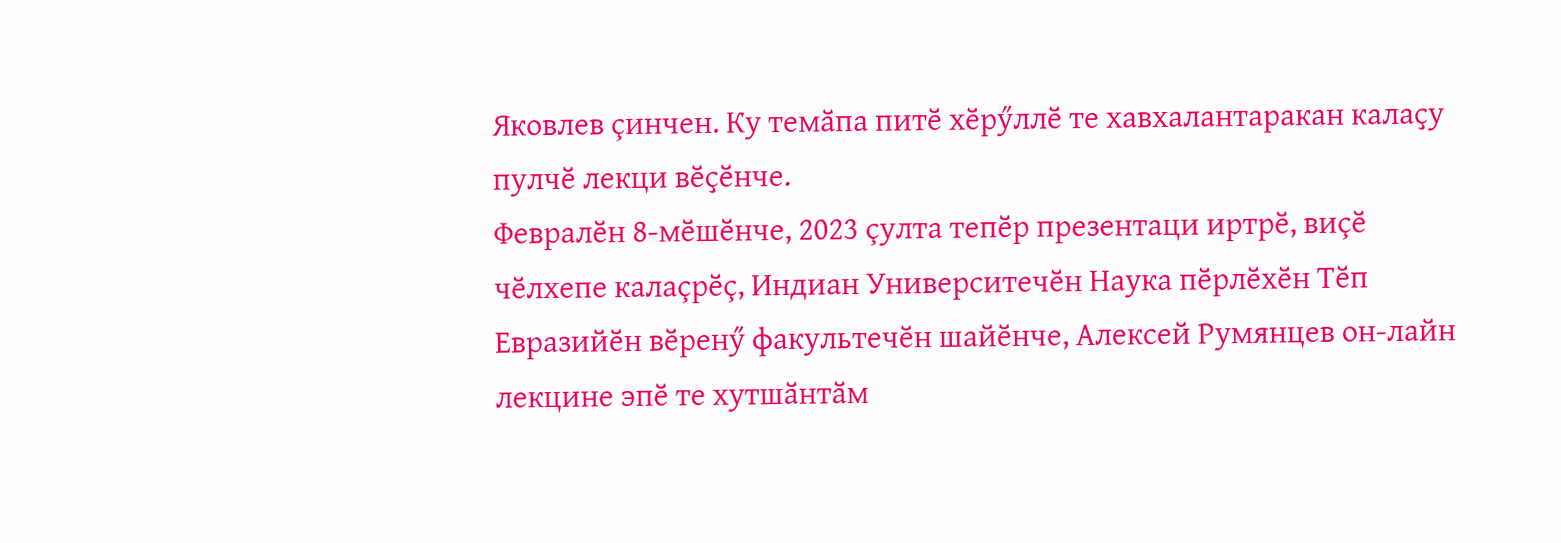Яковлев çинчен. Ку темӑпа питӗ хӗрӳллӗ те хавхалантаракан калаҫу пулчӗ лекци вӗҫӗнче.
Февралӗн 8-мӗшӗнче, 2023 çулта тепӗр презентаци иртрӗ, виçӗ чӗлхепе калаçрӗç, Индиан Университечӗн Наука пӗрлӗхӗн Тӗп Евразийӗн вӗренӳ факультечӗн шайӗнче, Алексей Румянцев он-лайн лекцине эпӗ те хутшӑнтӑм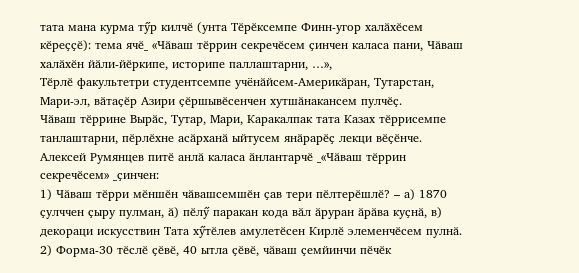тата мана курма тӳр килчӗ (унта Тӗрӗксемпе Финн-угор халӑхӗсем кӗреҫҫӗ): тема ячӗ_ «Чӑваш тӗррин секречӗсем ҫинчен каласа пани, Чӑваш халӑхӗн йӑли-йӗркипе, историпе паллаштарни, …»,
Тӗрлӗ факультетри студентсемпе учёнӑйсем-Америкӑран, Тутарстан, Мари-эл, вӑтаҫӗр Азири ҫӗршывӗсенчен хутшӑнакансем пулчӗҫ.
Чӑваш тӗррине Вырӑс, Тутар, Мари, Каракалпак тата Казах тӗррисемпе танлаштарни, пӗрлӗхне асӑрханӑ ыйтусем янӑрарӗҫ лекци вӗҫӗнче.
Алексей Румянцев питӗ анлӑ каласа ӑнлантарчӗ _«Чӑваш тӗррин секречӗсем» _ҫинчен:
1) Чӑваш тӗрри мӗншӗн чӑвашсемшӗн ҫав тери пӗлтерӗшлӗ? – а) 1870 ҫулччен ҫыру пулман, ӑ) пӗлӳ паракан кода вӑл ӑруран ӑрӑва куҫнӑ, в) декораци искусствин Тата хӳтӗлев амулетӗсен Кирлӗ элеменчӗсем пулнӑ.
2) Форма-30 тӗслӗ ҫӗвӗ, 40 ытла ҫӗвӗ, чӑваш ҫемйинчи пӗчӗк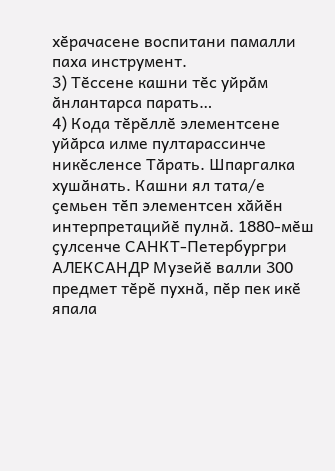хӗрачасене воспитани памалли паха инструмент.
3) Тӗссене кашни тӗс уйрӑм ӑнлантарса парать…
4) Кода тӗрӗллӗ элементсене уйӑрса илме пултарассинче никӗсленсе Тӑрать. Шпаргалка хушӑнать. Кашни ял тата/е ҫемьен тӗп элементсен хӑйӗн интерпретацийӗ пулнӑ. 1880-мӗш ҫулсенче САНКТ-Петербургри АЛЕКСАНДР Музейӗ валли 300 предмет тӗрӗ пухнӑ, пӗр пек икӗ япала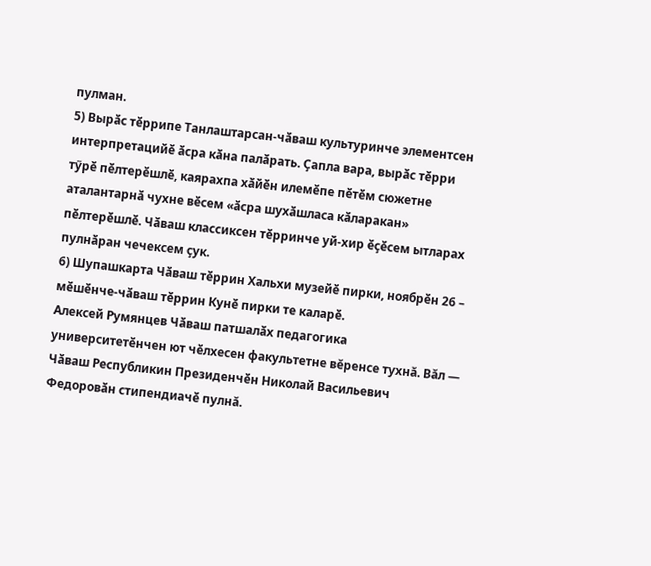пулман.
5) Вырӑс тӗррипе Танлаштарсан-чӑваш культуринче элементсен интерпретацийӗ ӑсра кӑна палӑрать. Ҫапла вара, вырӑс тӗрри тӳрӗ пӗлтерӗшлӗ, каярахпа хӑйӗн илемӗпе пӗтӗм сюжетне аталантарнӑ чухне вӗсем «ӑсра шухӑшласа кӑларакан» пӗлтерӗшлӗ. Чӑваш классиксен тӗрринче уй-хир ӗҫӗсем ытларах пулнӑран чечексем ҫук.
6) Шупашкарта Чӑваш тӗррин Хальхи музейӗ пирки, ноябрӗн 26 – мӗшӗнче-чӑваш тӗррин Кунӗ пирки те каларӗ.
Алексей Румянцев Чӑваш патшалӑх педагогика университетӗнчен ют чӗлхесен факультетне вĕренсе тухнă. Вăл — Чӑваш Республикин Президенчӗн Николай Васильевич Федоровӑн стипендиачӗ пулнă.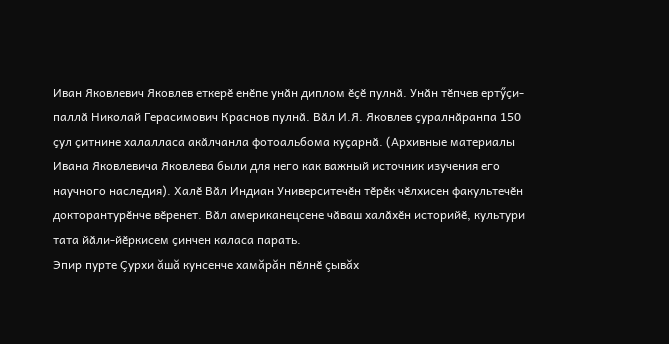Иван Яковлевич Яковлев еткерӗ енӗпе унӑн диплом ӗҫӗ пулнӑ. Унӑн тӗпчев ертӳҫи-паллӑ Николай Герасимович Краснов пулнӑ. Вӑл И.Я. Яковлев ҫуралнӑранпа 150 ҫул ҫитнине халалласа акӑлчанла фотоальбома куҫарнӑ. (Архивные материалы Ивана Яковлевича Яковлева были для него как важный источник изучения его научного наследия). Халӗ Вӑл Индиан Университечӗн тӗрӗк чӗлхисен факультечӗн докторантурӗнче вӗренет. Вӑл американецсене чӑваш халӑхӗн историйӗ, культури тата йӑли-йӗркисем ҫинчен каласа парать.
Эпир пурте Çурхи ăшă кунсенче хамăрăн пӗлнӗ çывăх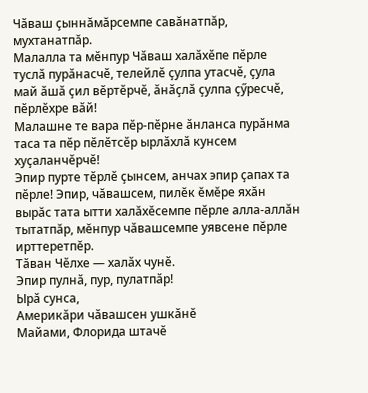Чӑваш çыннăмăрсемпе савăнатпăр, мухтанатпăр.
Малалла та мӗнпур Чӑваш халӑхӗпе пӗрле туслӑ пурӑнасчӗ, телейлӗ ҫулпа утасчӗ, ҫула май ӑшӑ ҫил вӗртӗрчӗ, ӑнӑҫлӑ ҫулпа ҫӳресчӗ, пӗрлӗхре вӑй!
Малашне те вара пӗр-пӗрне ӑнланса пурӑнма таса та пӗр пӗлӗтсӗр ырлӑхлӑ кунсем хуҫаланчӗрчӗ!
Эпир пурте тӗрлӗ ҫынсем, анчах эпир ҫапах та пӗрле! Эпир, чăвашсем, пилĕк ĕмĕре яхăн вырăс тата ытти халăхĕсемпе пĕрле алла-аллăн тытатпăр, мĕнпур чӑвашсемпе уявсене пĕрле ирттеретпĕр.
Тӑван Чӗлхе — халӑх чунӗ.
Эпир пулнӑ, пур, пулатпӑр!
Ырӑ сунса,
Америкӑри чӑвашсен ушкӑнӗ
Майами, Флорида штачӗ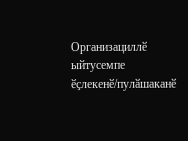Организациллӗ ыйтусемпе ӗҫлекенӗ/пулӑшаканӗ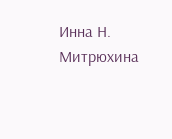Инна Н. Митрюхина